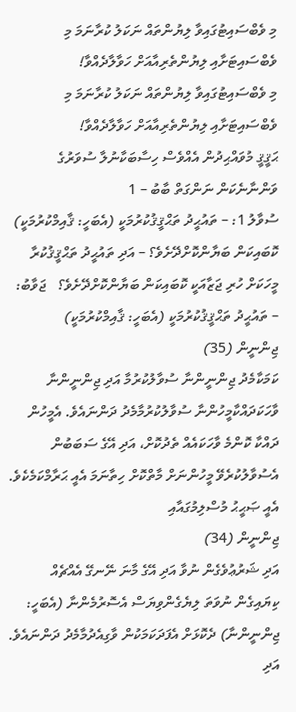މި ވެބްސައިޓުގައިވާ ލިޔުންތައް ނަކަލު ކުރާނަމަ މި ވެބްސައިޓަށާއި ލިޔުންތެރިއާއަށް ހަވާލާދެއްވާ!
މި ވެބްސައިޓުގައިވާ ލިޔުންތައް ނަކަލު ކުރާނަމަ މި ވެބްސައިޓަށާއި ލިޔުންތެރިއާއަށް ހަވާލާދެއްވާ!
ޙަޤީޤީ މުވައްޙިދުން އެއްވެސް ހިސާބަކާނުލާ ސުވަރުގެ ވަންނާނެކަން ނަންގަތް ބާބު – 1
ސުވާލު 1: – ތައުޙީދު ތަޙްޤީޤުކުރުމަކީ (އެބަހީ: ޤާއިމްކުރުމަކީ) ކޮބައިކަން ބަޔާންކޮށްދޭށެވެ؟ – އަދި ތައުޙީދު ތަޙްޤީޤުކުރާ މީހަކަށް ހުރި ޖަޒާއަކީ ކޮބައިކަން ބަޔާންކޮށްދޭށެވެ؟   ޖަވާބު: – ތައުޙީދު ތަޙްޤީޤުކުރުމަކީ (އެބަހީ: ޤާއިމްކުރުމަކީ)
ޖިންނީން (35)
ކަމަކާމެދު ޖިންނީންނާ ސުވާލުކުރުމާ އަދި ޖިންނީންނާ ވާހަކަދައްކާމީހުންނާ ސުވާލުކުރުމާމެދު ދަންނައެވެ. އެމީހުން ދައްކާ ކޮންމެ ވާހަކައެއް ތެދުކޮށް، އަދި އޭގެ ސަބަބުން އެސުވާލުކުރެވޭ މީހުންނަށް މާތްކޮށް ހިތާނަމަ އެއީ ޙަރާމްކަމެކެވެ. އެއީ ޞަޙީޙު މުސްލިމުގައާއި
ޖިންނީން (34)
އަދި ޝަރުޢުވެގެން ނުވާ އަދި އޭގެ މާނަ ނޭނގޭ އެއްޗެއް ކިޔައިގެން ނުވަތަ ލިޔެގެންވިޔަސް އެސޮރުމެންނާ (އެބަހީ: ޖިންނީންނާ) ދެކޮޅަށް އެފަދަކަމަކުން ވާގިއެދުމާމެދު ދަންނައެވެ. އަދި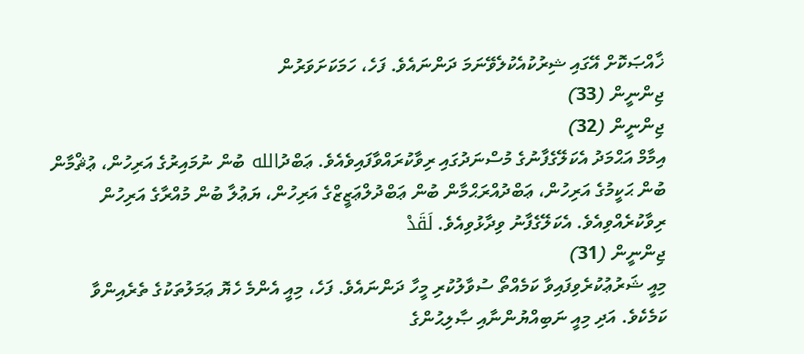ޚާއްޞަކޮށް އޭގައި ޝިރުކުއެކުލެވޭނަމަ ދަންނައެވެ. ފަހެ، ހަމަކަށަވަރުން
ޖިންނީން (33)
ޖިންނީން (32)
އިމާމް އަޙްމަދު އެކަލޭގެފާނުގެ މުސްނަދުގައި ރިވާކުރައްވާފައިވެއެވެ. ޢަބްދުالله ބުން ނުމައިރުގެ އަރިހުން، ޢުޘްމާން ބުން ޙަކީމުގެ އަރިހުން، ޢަބްދުއްރަޙްމާން ބުން ޢަބްދުލްޢަޒީޒްގެ އަރިހުން، ޔަޢުލާ ބުން މުއްރާގެ އަރިހުން ރިވާކުރެއްވިއެވެ. އެކަލޭގެފާނު ވިދާޅުވިއެވެ. لَقَدْ
ޖިންނީން (31)
މިއީ ޝަރުޢުކުރެވިފައިވާ ކަމެއްތޯ ސުވާލުކުރި މީހާ ދަންނައެވެ. ފަހެ، މިއީ އެންމެ ހެޔޮ ޢަމަލުތަކުގެ ތެރެއިންވާ ކަމެކެވެ. އަދި މިއީ ނަބިއްޔުންނާއި ޞާލިޙުންގެ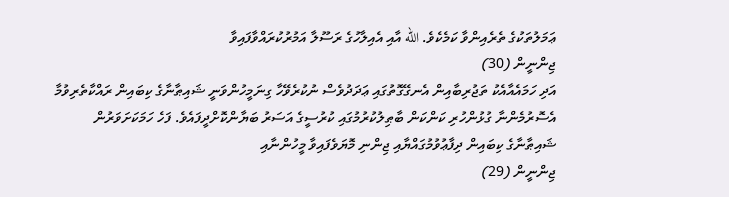ޢަމަލުތަކުގެ ތެރެއިންވާ ކަމެކެވެ. الله އާއި އެއިލާހުގެ ރަސޫލާ އަމުރުކުރައްވާފައިވާ
ޖިންނީން (30)
އަދި ހަމައެއާއެކު ތަޖުރިބާއިން އެނގޭގޮތުގައި ޢަދަދުވެސް ނުކުރެވޭހާ ގިނަމީހުންވަނީ ޝައިޠާނާގެ ކިބައިން ރައްކާތެރިވުމާ އެސޮރުމެންނާ ގުޅުންހުރި ކަންކަން ބާޠިލުކުރުމުގައި ކުރުސީގެ އަސަރު ބަޔާންކޮށްދީފައެވެ. ފަހެ ހަމަކަށަވަރުން ޝައިޠާނާގެ ކިބައިން ދިފާޢުވުމުގައްޔާއި ޖިންނި މޮޔަވެފައިވާ މީހުންނާއި
ޖިންނީން (29)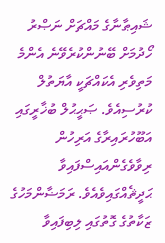ޝައިޠާނާގެ މައްޗަށް ނަޞްރު ހޯދުމަށް ބޭނުންކުރެވޭނެ އެންމެ މަތިވެރި އެކައްޗަކީ އާޔަތުލް ކުރުސިއެވެ. ޞަޙީޙުލް ބުޚާރީގައި އަބޫހުރައިރާގެ އަރިހުން ރިވާވެގެންއައިސްފައިވާ ޙަދީޘެއްގައިވެއެވެ. ރަމަޟާންމަހުގެ ޒަކާތުގެ ގޮތުގައި ލިބިފައިވާ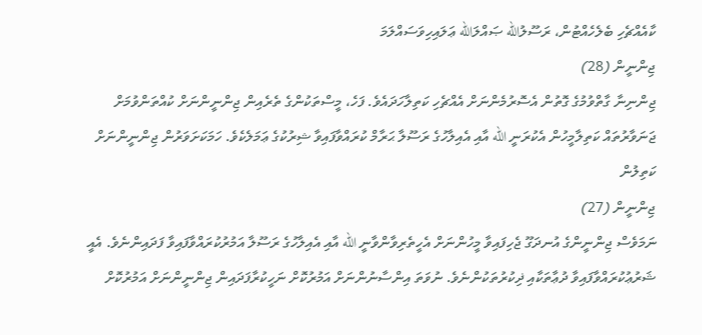ކާއެއްޗެހި ބެލެހެއްޓުން، ރަސޫލުالله ޞައްލަالله ޢަލައިހިވަސައްލަމަ
ޖިންނީން (28)
ޖިންނިނާ ގާތްވުމުގެ ގޮތުން އެސޮރުމެންނަށް އެއްޗެހި ކަތިލާހަދައެވެ. ފަހެ، މީސްތަކުންގެ ތެރެއިން ޖިންނީންނަށް ކުއްތަންވުމަށް ޖަނަވާރުތައް ކަތިލާމީހުން އެކުރަނީ الله އާއި އެއިލާހުގެ ރަސޫލާ ޙަރާމް ކުރައްވާފައިވާ ޝިރުކުގެ ޢަމަލެކެވެ. ހަމަކަށަވަރުން ޖިންނީންނަށް ކަތިލުން
ޖިންނީން (27)
ނަމަވެސް ޖިންނީންގެ އުނދަގޫ ޖެހިފައިވާ މީހުންނަށް އެހީތެރިވާންވާނީ الله އާއި އެއިލާހުގެ ރަސޫލާ އަމުރުކުރައްވާފައިވާ ފަދައިންނެވެ. އެއީ ޝަރުޢުކުރައްވާފައިވާ ދުޢާތަކާއި ޛިކުރުތަކުންނެވެ. ނުވަތަ އިންސާނުންނަށް އަމުރުކޮށް ނަހީކުރާފަދައިން ޖިންނީންނަށް އަމުރުކޮށް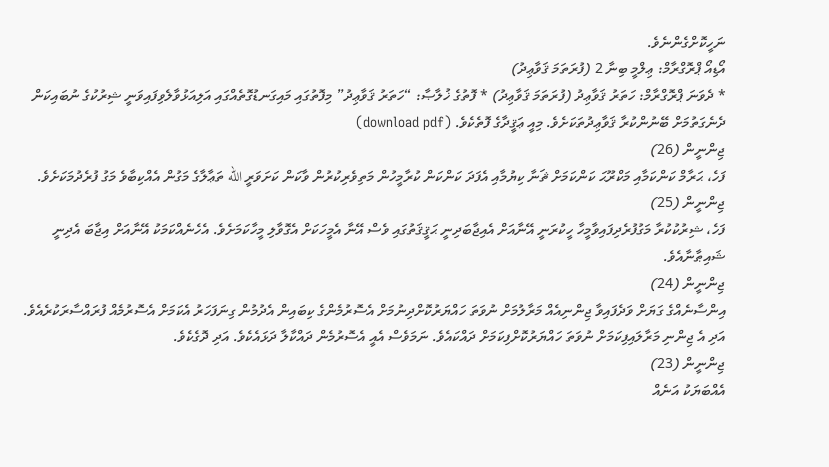ނަހީކޮށްގެންނެވެ.
އޯޑިއޯ ޕްރޮގްރާމް: ޢިލްމީ ބިނާ 2 (ފުރަތަމަ ޤަވާޢިދު)
* ދެވަނަ ޕްރޮގްރާމް: ހަތަރު ޤަވާޢިދު (ފުރަތަމަ ޤަވާޢިދު) * ފޮތުގެ ޚުލާޞާ: “ހަތަރު ޤަވާޢިދު” މިފޮތުގައި މައިގަނޑުގޮތެއްގައި އަލިއަޅުވާލެވިފައިވަނީ ޝިރުކުގެ ނުބައިކަން ދެނެގަތުމަށް ބޭނުންކުރާ ޤަވާޢިދުތަކަށެވެ. މިއީ ޢަޤީދާގެ ފޮތެކެވެ. (download pdf)
ޖިންނީން (26)
ފަހެ، ޙަރާމް ކަންކަމާއި މަކްރޫޙަ ކަންކަމަށް ޘަނާ ކިޔުމާއި އެފަދަ ކަންކަން ކުރާމީހުން މަތިވެރިކުރުން ވާކަން ކަށަވަރީ الله ތަޢާލާގެ މަގުން އެއްކިބާވެ މަގު ފުރެދުމަކަށެވެ.
ޖިންނީން (25)
ފަހެ، ޝިރުކުކުރާ މަގުފުރެދިފައިވާމީހާ ހީކުރަނީ އޭނާއަށް އެއިޖާބަދިނީ ޙަޤީޤަތުގައި ވެސް އޭނާ އެމީހަކަށް އެގޮވާލި މީހާކަމަށެވެ. އެހެނެއްކަމަކު އޭނާއަށް އިޖާބަ އެދިނީ ޝައިޠާނާއެވެ.
ޖިންނީން (24)
އިންސާނެއްގެ ގަޔަށް ވަދެފައިވާ ޖިންނިއެއް މަރާލުމަށް ނުވަތަ ހައްޔަރުކޮށްދިނުމަށް އެސޮރުމެންގެ ކިބައިން އެދުމުން ގިނަފަހަރު އެކަމަށް އެސޮރުމެއް ފުރައްސާރަކުރެއެވެ. އަދި އެ ޖިންނި މަރާލައިފިކަމަށް ނުވަތަ ހައްޔަރުކޮށްފިކަމަށް ދައްކައެވެ. ނަމަވެސް އެއީ އެސޮރުމެން ދައްކާލާ ދަޅައެކެވެ. އަދި ދޮގެކެވެ.
ޖިންނީން (23)
އެއްބަޔަކު އަނެއް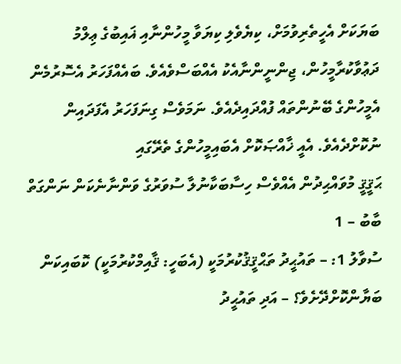ބަޔަކަށް އެހީތެރިވުމަށް، ކިޔެވެލި ކިޔަވާ މީހުންނާއި ޣައިބުގެ ޢިލްމު ދަޢުވާކުރާމީހުން، ޖިންނީންނާއެކު އެއްބަސްވެއެވެ. ބައެއްފަހަރު އެސޮރުމެން އެމީހުންގެ ބޭނުންތައް ފުއްދައިދެއެވެ. ނަމަވެސް ގިނަފަހަރު އެފަދައިން ނުކޮށްދެއެވެ. އެއީ ޚާއްޞަކޮށް އެބައިމީހުންގެ ތެރޭގައި
ޙަޤީޤީ މުވައްޙިދުން އެއްވެސް ހިސާބަކާނުލާ ސުވަރުގެ ވަންނާނެކަން ނަންގަތް ބާބު – 1
ސުވާލު 1: – ތައުޙީދު ތަޙްޤީޤުކުރުމަކީ (އެބަހީ: ޤާއިމްކުރުމަކީ) ކޮބައިކަން ބަޔާންކޮށްދޭށެވެ؟ – އަދި ތައުޙީދު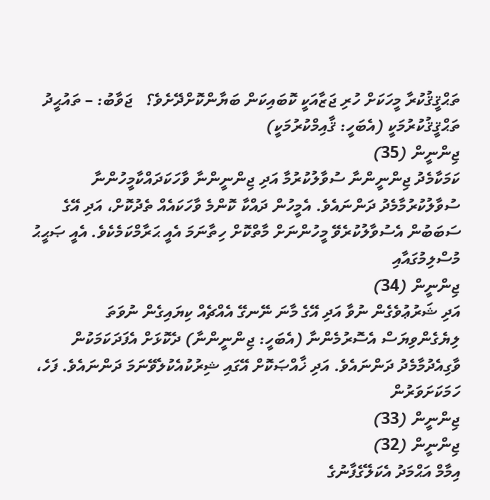ތަޙްޤީޤުކުރާ މީހަކަށް ހުރި ޖަޒާއަކީ ކޮބައިކަން ބަޔާންކޮށްދޭށެވެ؟   ޖަވާބު: – ތައުޙީދު ތަޙްޤީޤުކުރުމަކީ (އެބަހީ: ޤާއިމްކުރުމަކީ)
ޖިންނީން (35)
ކަމަކާމެދު ޖިންނީންނާ ސުވާލުކުރުމާ އަދި ޖިންނީންނާ ވާހަކަދައްކާމީހުންނާ ސުވާލުކުރުމާމެދު ދަންނައެވެ. އެމީހުން ދައްކާ ކޮންމެ ވާހަކައެއް ތެދުކޮށް، އަދި އޭގެ ސަބަބުން އެސުވާލުކުރެވޭ މީހުންނަށް މާތްކޮށް ހިތާނަމަ އެއީ ޙަރާމްކަމެކެވެ. އެއީ ޞަޙީޙު މުސްލިމުގައާއި
ޖިންނީން (34)
އަދި ޝަރުޢުވެގެން ނުވާ އަދި އޭގެ މާނަ ނޭނގޭ އެއްޗެއް ކިޔައިގެން ނުވަތަ ލިޔެގެންވިޔަސް އެސޮރުމެންނާ (އެބަހީ: ޖިންނީންނާ) ދެކޮޅަށް އެފަދަކަމަކުން ވާގިއެދުމާމެދު ދަންނައެވެ. އަދި ޚާއްޞަކޮށް އޭގައި ޝިރުކުއެކުލެވޭނަމަ ދަންނައެވެ. ފަހެ، ހަމަކަށަވަރުން
ޖިންނީން (33)
ޖިންނީން (32)
އިމާމް އަޙްމަދު އެކަލޭގެފާނުގެ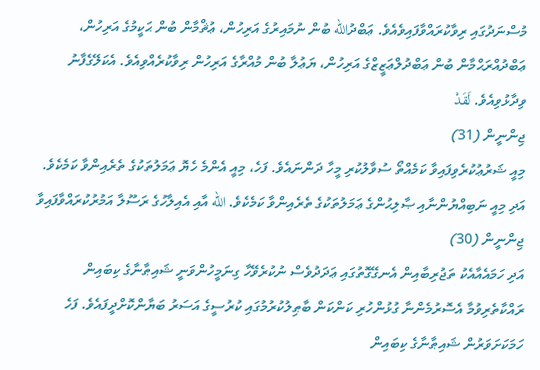މުސްނަދުގައި ރިވާކުރައްވާފައިވެއެވެ. ޢަބްދުالله ބުން ނުމައިރުގެ އަރިހުން، ޢުޘްމާން ބުން ޙަކީމުގެ އަރިހުން، ޢަބްދުއްރަޙްމާން ބުން ޢަބްދުލްޢަޒީޒްގެ އަރިހުން، ޔަޢުލާ ބުން މުއްރާގެ އަރިހުން ރިވާކުރެއްވިއެވެ. އެކަލޭގެފާނު ވިދާޅުވިއެވެ. لَقَدْ
ޖިންނީން (31)
މިއީ ޝަރުޢުކުރެވިފައިވާ ކަމެއްތޯ ސުވާލުކުރި މީހާ ދަންނައެވެ. ފަހެ، މިއީ އެންމެ ހެޔޮ ޢަމަލުތަކުގެ ތެރެއިންވާ ކަމެކެވެ. އަދި މިއީ ނަބިއްޔުންނާއި ޞާލިޙުންގެ ޢަމަލުތަކުގެ ތެރެއިންވާ ކަމެކެވެ. الله އާއި އެއިލާހުގެ ރަސޫލާ އަމުރުކުރައްވާފައިވާ
ޖިންނީން (30)
އަދި ހަމައެއާއެކު ތަޖުރިބާއިން އެނގޭގޮތުގައި ޢަދަދުވެސް ނުކުރެވޭހާ ގިނަމީހުންވަނީ ޝައިޠާނާގެ ކިބައިން ރައްކާތެރިވުމާ އެސޮރުމެންނާ ގުޅުންހުރި ކަންކަން ބާޠިލުކުރުމުގައި ކުރުސީގެ އަސަރު ބަޔާންކޮށްދީފައެވެ. ފަހެ ހަމަކަށަވަރުން ޝައިޠާނާގެ ކިބައިން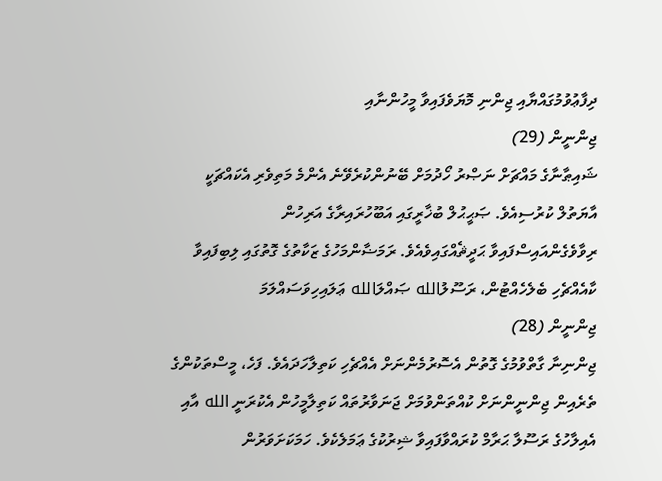ދިފާޢުވުމުގައްޔާއި ޖިންނި މޮޔަވެފައިވާ މީހުންނާއި
ޖިންނީން (29)
ޝައިޠާނާގެ މައްޗަށް ނަޞްރު ހޯދުމަށް ބޭނުންކުރެވޭނެ އެންމެ މަތިވެރި އެކައްޗަކީ އާޔަތުލް ކުރުސިއެވެ. ޞަޙީޙުލް ބުޚާރީގައި އަބޫހުރައިރާގެ އަރިހުން ރިވާވެގެންއައިސްފައިވާ ޙަދީޘެއްގައިވެއެވެ. ރަމަޟާންމަހުގެ ޒަކާތުގެ ގޮތުގައި ލިބިފައިވާ ކާއެއްޗެހި ބެލެހެއްޓުން، ރަސޫލުالله ޞައްލަالله ޢަލައިހިވަސައްލަމަ
ޖިންނީން (28)
ޖިންނިނާ ގާތްވުމުގެ ގޮތުން އެސޮރުމެންނަށް އެއްޗެހި ކަތިލާހަދައެވެ. ފަހެ، މީސްތަކުންގެ ތެރެއިން ޖިންނީންނަށް ކުއްތަންވުމަށް ޖަނަވާރުތައް ކަތިލާމީހުން އެކުރަނީ الله އާއި އެއިލާހުގެ ރަސޫލާ ޙަރާމް ކުރައްވާފައިވާ ޝިރުކުގެ ޢަމަލެކެވެ. ހަމަކަށަވަރުން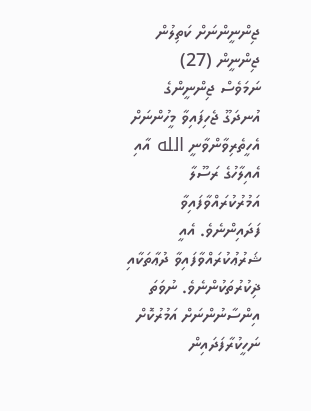ޖިންނީންނަށް ކަތިލުން
ޖިންނީން (27)
ނަމަވެސް ޖިންނީންގެ އުނދަގޫ ޖެހިފައިވާ މީހުންނަށް އެހީތެރިވާންވާނީ الله އާއި އެއިލާހުގެ ރަސޫލާ އަމުރުކުރައްވާފައިވާ ފަދައިންނެވެ. އެއީ ޝަރުޢުކުރައްވާފައިވާ ދުޢާތަކާއި ޛިކުރުތަކުންނެވެ. ނުވަތަ އިންސާނުންނަށް އަމުރުކޮށް ނަހީކުރާފަދައިން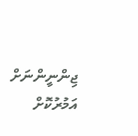ޖިންނީންނަށް އަމުރުކޮށް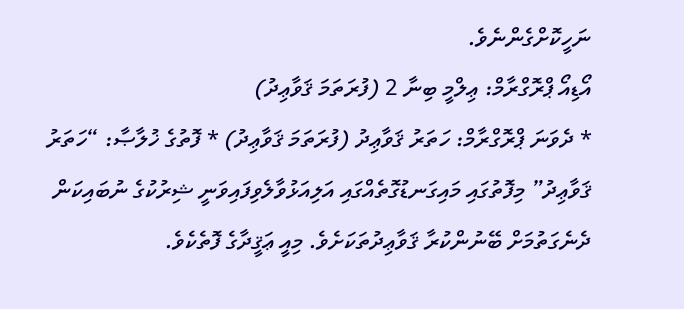ނަހީކޮށްގެންނެވެ.
އޯޑިއޯ ޕްރޮގްރާމް: ޢިލްމީ ބިނާ 2 (ފުރަތަމަ ޤަވާޢިދު)
* ދެވަނަ ޕްރޮގްރާމް: ހަތަރު ޤަވާޢިދު (ފުރަތަމަ ޤަވާޢިދު) * ފޮތުގެ ޚުލާޞާ: “ހަތަރު ޤަވާޢިދު” މިފޮތުގައި މައިގަނޑުގޮތެއްގައި އަލިއަޅުވާލެވިފައިވަނީ ޝިރުކުގެ ނުބައިކަން ދެނެގަތުމަށް ބޭނުންކުރާ ޤަވާޢިދުތަކަށެވެ. މިއީ ޢަޤީދާގެ ފޮތެކެވެ.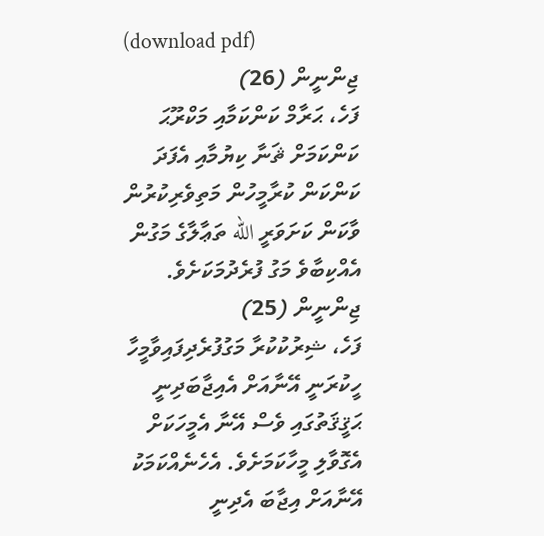(download pdf)
ޖިންނީން (26)
ފަހެ، ޙަރާމް ކަންކަމާއި މަކްރޫޙަ ކަންކަމަށް ޘަނާ ކިޔުމާއި އެފަދަ ކަންކަން ކުރާމީހުން މަތިވެރިކުރުން ވާކަން ކަށަވަރީ الله ތަޢާލާގެ މަގުން އެއްކިބާވެ މަގު ފުރެދުމަކަށެވެ.
ޖިންނީން (25)
ފަހެ، ޝިރުކުކުރާ މަގުފުރެދިފައިވާމީހާ ހީކުރަނީ އޭނާއަށް އެއިޖާބަދިނީ ޙަޤީޤަތުގައި ވެސް އޭނާ އެމީހަކަށް އެގޮވާލި މީހާކަމަށެވެ. އެހެނެއްކަމަކު އޭނާއަށް އިޖާބަ އެދިނީ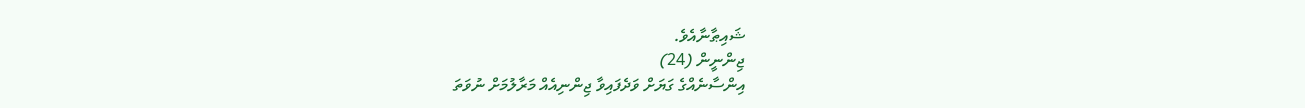ޝައިޠާނާއެވެ.
ޖިންނީން (24)
އިންސާނެއްގެ ގަޔަށް ވަދެފައިވާ ޖިންނިއެއް މަރާލުމަށް ނުވަތަ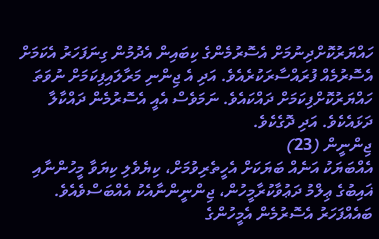ހައްޔަރުކޮށްދިނުމަށް އެސޮރުމެންގެ ކިބައިން އެދުމުން ގިނަފަހަރު އެކަމަށް އެސޮރުމެއް ފުރައްސާރަކުރެއެވެ. އަދި އެ ޖިންނި މަރާލައިފިކަމަށް ނުވަތަ ހައްޔަރުކޮށްފިކަމަށް ދައްކައެވެ. ނަމަވެސް އެއީ އެސޮރުމެން ދައްކާލާ ދަޅައެކެވެ. އަދި ދޮގެކެވެ.
ޖިންނީން (23)
އެއްބަޔަކު އަނެއް ބަޔަކަށް އެހީތެރިވުމަށް، ކިޔެވެލި ކިޔަވާ މީހުންނާއި ޣައިބުގެ ޢިލްމު ދަޢުވާކުރާމީހުން، ޖިންނީންނާއެކު އެއްބަސްވެއެވެ. ބައެއްފަހަރު އެސޮރުމެން އެމީހުންގެ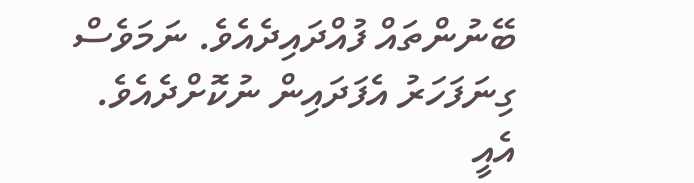ބޭނުންތައް ފުއްދައިދެއެވެ. ނަމަވެސް ގިނަފަހަރު އެފަދައިން ނުކޮށްދެއެވެ. އެއީ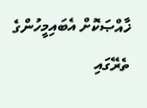ޚާއްޞަކޮށް އެބައިމީހުންގެ ތެރޭގައި